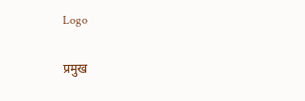Logo

प्रमुख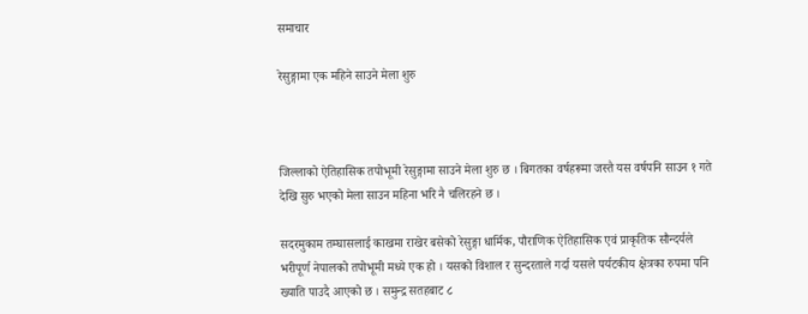समाचार

रेसुङ्गामा एक महिने साउने मेला शुरु



जिल्लाको ऐतिहासिक तपोभूमी रेसुङ्गामा साउने मेला शुरु छ । बिगतका वर्षहरूमा जस्तै यस वर्षपनि साउन १ गते देखि सुरु भएको मेला साउन महिना भरि नै चलिरहने छ ।

सदरमुकाम तम्घासलाई काखमा राखेर बसेको रेसुङ्गा धार्मिक, पौराणिक ऐतिहासिक एवं प्राकृतिक सौन्दर्यले भरीपूर्ण नेपालको तपोभूमी मध्ये एक हो । यसको विशाल र सुन्दरताले गर्दा यसले पर्यटकीय क्षेत्रका रुपमा पनि ख्याति पाउदै आएको छ । समुन्द्र सतहबाट ८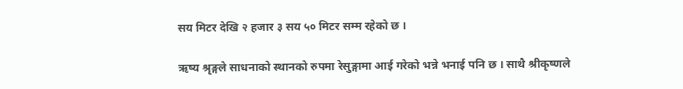सय मिटर देखि २ हजार ३ सय ५० मिटर सम्म रहेको छ ।

ऋष्य श्रृङ्गले साधनाको स्थानको रुपमा रेसुङ्गामा आई गरेको भन्ने भनाई पनि छ । साथै श्रीकृष्णले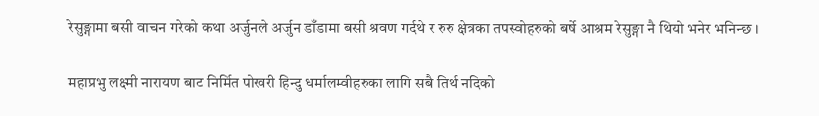रेसुङ्गामा बसी वाचन गरेको कथा अर्जुनले अर्जुन डाँडामा बसी श्रवण गर्दथे र रुरु क्षेत्रका तपस्वोहरुको बर्षे आश्रम रेसुङ्गा नै थियो भनेर भनिन्छ ।

महाप्रभु लक्ष्मी नारायण बाट निर्मित पोखरी हिन्दु धर्मालम्वीहरुका लागि सबै तिर्थ नदिको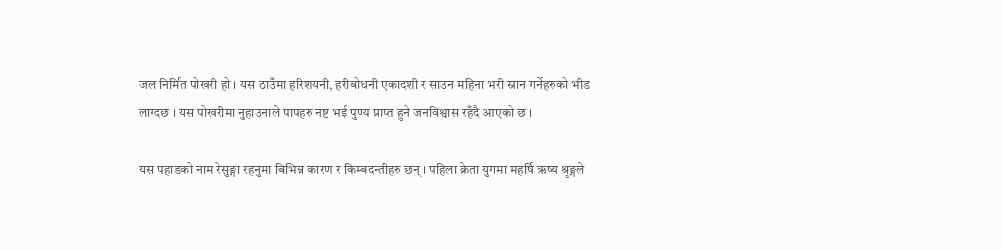जल निर्मित पोखरी हो । यस ठाउँमा हरिशयनी, हरीबोधनी एकादशी र साउन महिना भरी स्नान गर्नेहरुको भीड लाग्दछ । यस पोखरीमा नुहाउनाले पापहरु नष्ट भई पुण्य प्राप्त हुने जनविश्वास रहँदै आएको छ ।

यस पहाडको नाम रेसुङ्गा रहनुमा बिभिन्न कारण र किम्बदन्तीहरु छन् । पहिला क्रेता युगमा महर्षि ऋष्य श्रृङ्गले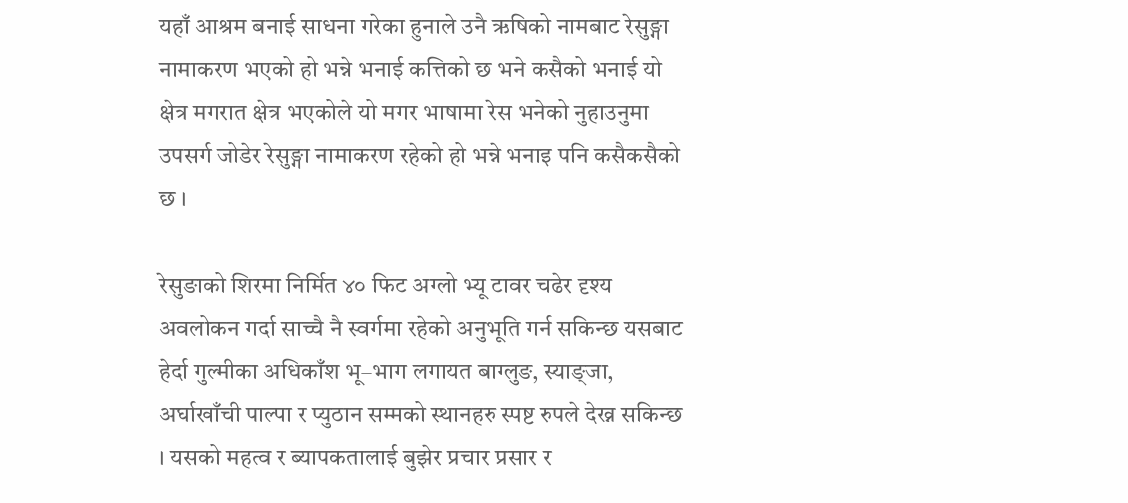यहाँ आश्रम बनाई साधना गरेका हुनाले उनै ऋषिको नामबाट रेसुङ्गा नामाकरण भएको हो भन्ने भनाई कत्तिको छ भने कसैको भनाई यो क्षेत्र मगरात क्षेत्र भएकोले यो मगर भाषामा रेस भनेको नुहाउनुमा उपसर्ग जोडेर रेसुङ्गा नामाकरण रहेको हो भन्ने भनाइ पनि कसैकसैको छ ।

रेसुङाको शिरमा निर्मित ४० फिट अग्लो भ्यू टावर चढेर दृश्य अवलोकन गर्दा साच्चै नै स्वर्गमा रहेको अनुभूति गर्न सकिन्छ यसबाट हेर्दा गुल्मीका अधिकाँश भू–भाग लगायत बाग्लुङ, स्याङ्जा, अर्घाखाँची पाल्पा र प्युठान सम्मको स्थानहरु स्पष्ट रुपले देख्न सकिन्छ । यसको महत्व र ब्यापकतालाई बुझेर प्रचार प्रसार र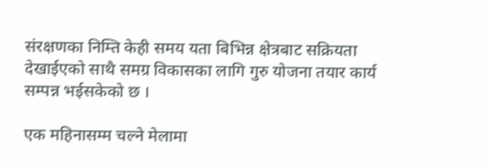संरक्षणका निम्ति केही समय यता बिभिन्न क्षेत्रबाट सक्रियता देखाईएको साथै समग्र विकासका लागि गुरु योजना तयार कार्य सम्पन्न भईसकेको छ ।

एक महिनासम्म चल्ने मेलामा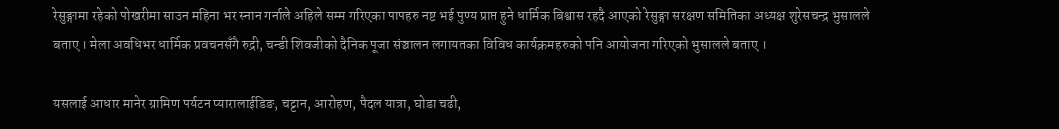रेसुङ्गामा रहेको पोखरीमा साउन महिना भर स्नान गर्नाले अहिले सम्म गरिएका पापहरु नष्ट भई पुण्य प्राप्त हुने धार्मिक बिश्वास रहदै आएको रेसुङ्गा सरक्षण समितिका अध्यक्ष शुरेसचन्द्र भुसालले बताए । मेला अवधिभर धार्मिक प्रवचनसँगै रुद्री, चन्डी शिवजीको दैनिक पूजा संञ्चालन लगायतका विविध कार्यक्रमहरुको पनि आयोजना गरिएको भुसालले बताए ।

यसलाई आधार मानेर ग्रामिण पर्यटन प्यारालाईडिङ, चट्टान, आरोहण, पैदल यात्रा, घोडा चढी,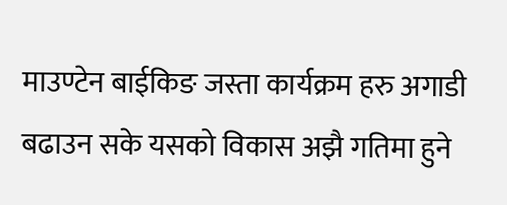माउण्टेन बाईकिङ जस्ता कार्यक्रम हरु अगाडी बढाउन सके यसको विकास अझै गतिमा हुने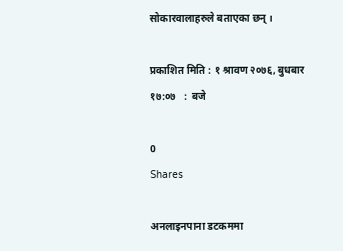सोकारवालाहरुले बताएका छन् ।

प्रकाशित मिति : १ श्रावण २०७६, बुधबार १७:०७   :  बजे

0
Shares

अनलाइनपाना डटकममा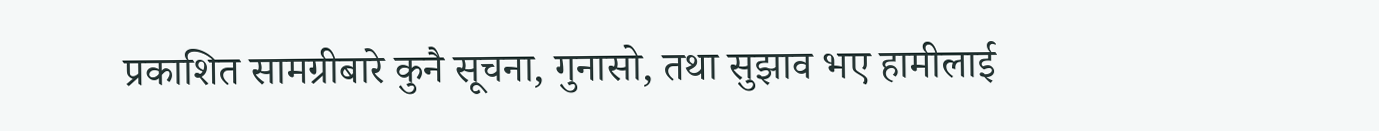प्रकाशित सामग्रीबारे कुनै सूचना, गुनासो, तथा सुझाव भए हामीलाई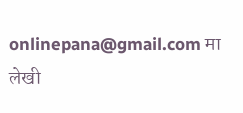onlinepana@gmail.com मा लेखी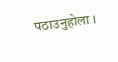पठाउनुहोला ।